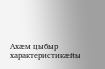Ахæм цыбыр характеристикæйы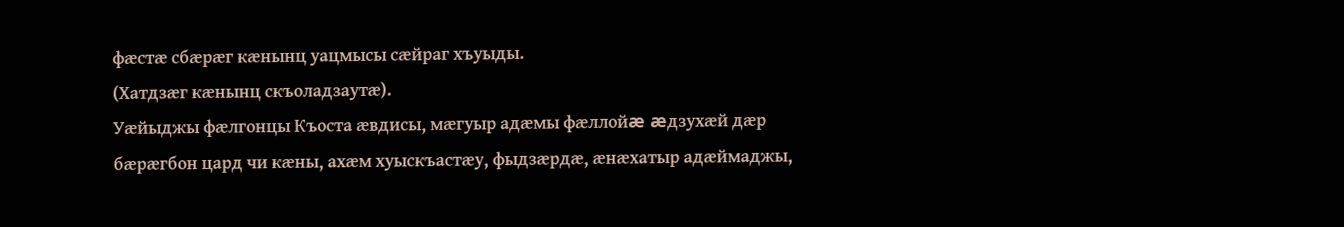фæстæ сбæрæг кæнынц уацмысы сæйраг хъуыды.
(Хатдзæг кæнынц скъоладзаутæ).
Уæйыджы фæлгонцы Къоста æвдисы, мæгуыр адæмы фæллойæ æдзухæй дæр бæрæгбон цард чи кæны, ахæм хуыскъастæу, фыдзæрдæ, æнæхатыр адæймаджы,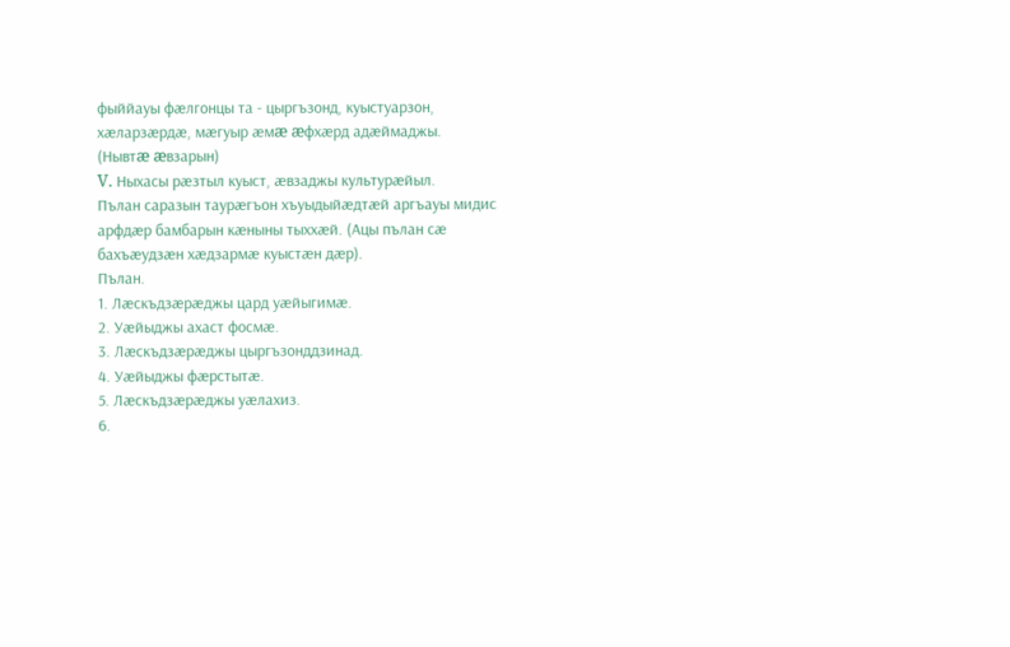фыййауы фæлгонцы та - цыргъзонд, куыстуарзон, хæларзæрдæ, мæгуыр æмæ æфхæрд адæймаджы.
(Нывтæ æвзарын)
V. Ныхасы рæзтыл куыст, æвзаджы культурæйыл.
Пълан саразын таурæгъон хъуыдыйæдтæй аргъауы мидис арфдæр бамбарын кæныны тыххæй. (Ацы пълан сæ бахъæудзæн хæдзармæ куыстæн дæр).
Пълан.
1. Лæскъдзæрæджы цард уæйыгимæ.
2. Уæйыджы ахаст фосмæ.
3. Лæскъдзæрæджы цыргъзонддзинад.
4. Уæйыджы фæрстытæ.
5. Лæскъдзæрæджы уæлахиз.
6.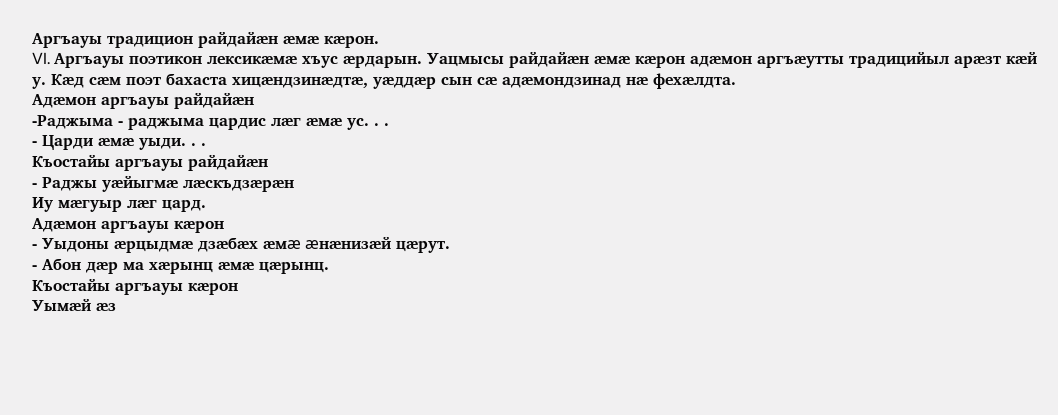Аргъауы традицион райдайæн æмæ кæрон.
VI. Аргъауы поэтикон лексикæмæ хъус æрдарын. Уацмысы райдайæн æмæ кæрон адæмон аргъæутты традицийыл арæзт кæй у. Кæд сæм поэт бахаста хицæндзинæдтæ, уæддæр сын сæ адæмондзинад нæ фехæлдта.
Адæмон аргъауы райдайæн
-Раджыма - раджыма цардис лæг æмæ ус. . .
- Царди æмæ уыди. . .
Къостайы аргъауы райдайæн
- Раджы уæйыгмæ лæскъдзæрæн
Иу мæгуыр лæг цард.
Адæмон аргъауы кæрон
- Уыдоны æрцыдмæ дзæбæх æмæ æнæнизæй цæрут.
- Абон дæр ма хæрынц æмæ цæрынц.
Къостайы аргъауы кæрон
Уымæй æз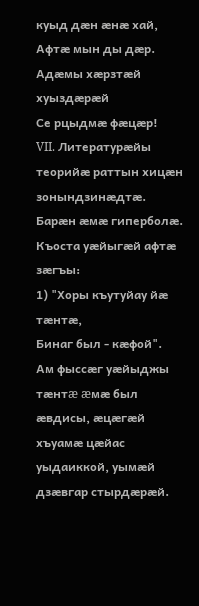куыд дæн æнæ хай,
Афтæ мын ды дæр.
Адæмы хæрзтæй хуыздæрæй
Се рцыдмæ фæцæр!
VII. Литературæйы теорийæ раттын хицæн зонындзинæдтæ.
Барæн æмæ гиперболæ.
Къоста уæйыгæй афтæ зæгъы:
1) "Хоры къутуйау йæ тæнтæ,
Бинаг был - кæфой".
Ам фыссæг уæйыджы тæнтæ æмæ был æвдисы, æцæгæй хъуамæ цæйас уыдаиккой, уымæй дзæвгар стырдæрæй.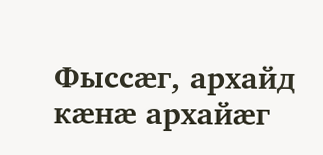Фыссæг, архайд кæнæ архайæг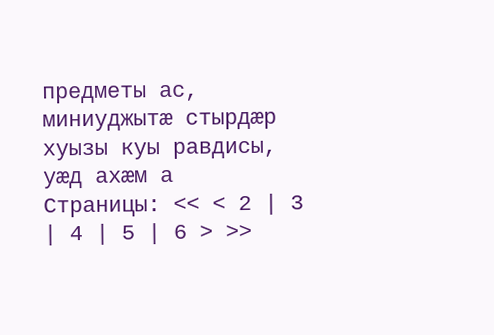предметы ас, миниуджытæ стырдæр хуызы куы равдисы, уæд ахæм а
Страницы: << < 2 | 3 | 4 | 5 | 6 > >>